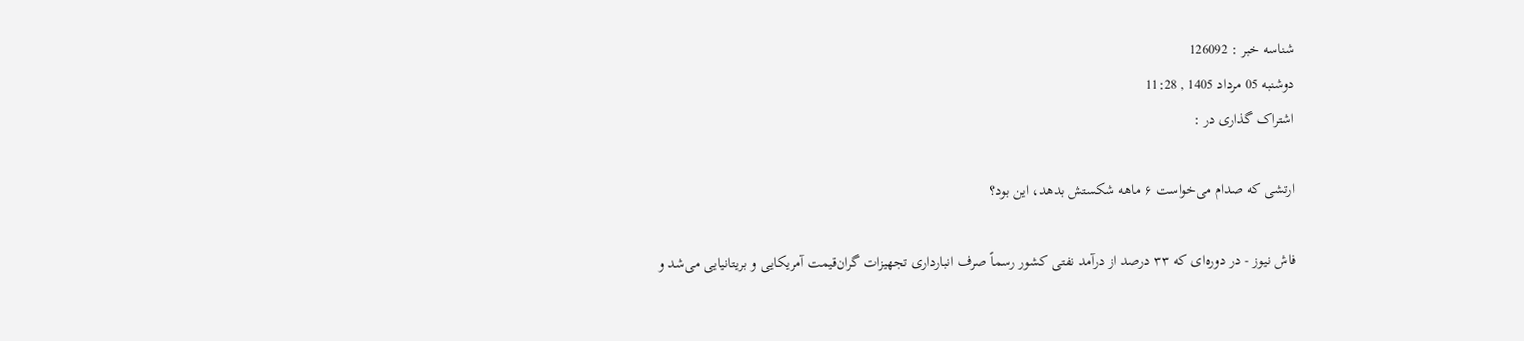شناسه خبر : 126092
دوشنبه 05 مرداد 1405 , 11:28
اشتراک گذاری در :

ارتشی که صدام می‌خواست ۶ ماهه شکستش بدهد، این بود؟

فاش نیوز - در دوره‌ای که ۳۳ درصد از درآمد نفتی کشور رسماً صرف انبارداری تجهیزات گران‌قیمت آمریکایی و بریتانیایی می‌شد و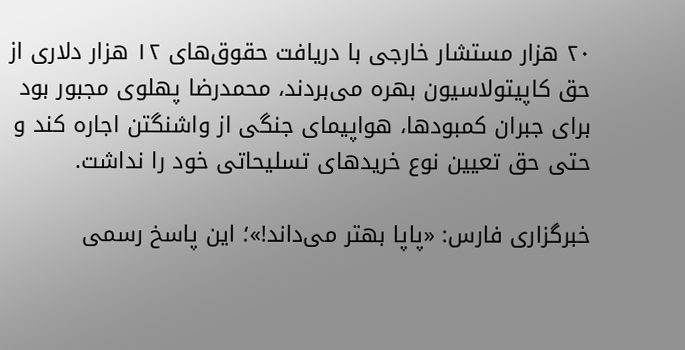۲۰ هزار مستشار خارجی با دریافت حقوق‌های ۱۲ هزار دلاری از حق کاپیتولاسیون بهره می‌بردند، محمدرضا پهلوی مجبور بود برای جبران کمبودها، هواپیمای جنگی از واشنگتن اجاره کند و حتی حق تعیین نوع خریدهای تسلیحاتی خود را نداشت.

خبرگزاری فارس: «پاپا بهتر می‌داند!»؛ این پاسخ رسمی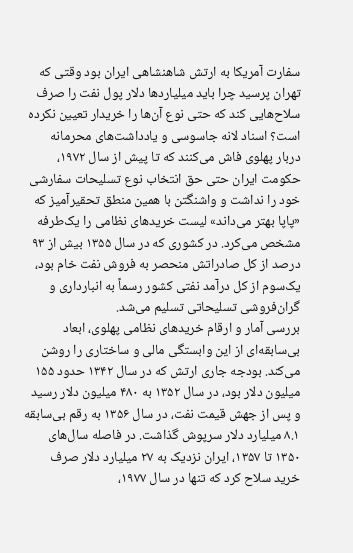سفارت آمریکا به ارتش شاهنشاهی ایران بود وقتی که تهران پرسید چرا باید میلیاردها دلار پول نفت را صرف سلاح‌هایی کند که حتی نوع آن‌ها را خریدار تعیین نکرده است؟ اسناد لانه جاسوسی و یادداشت‌های محرمانه دربار پهلوی فاش می‌کنند که تا پیش از سال ۱۹۷۲، حکومت ایران حتی حق انتخاب نوع تسلیحات سفارشی خود را نداشت و واشنگتن با همین منطق تحقیرآمیز که «پاپا بهتر می‌داند» لیست خریدهای نظامی را یک‌طرفه مشخص می‌کرد. در کشوری که در سال ۱۳۵۵ بیش از ۹۳ درصد از کل صادراتش منحصر به فروش نفت خام بود، یک‌سوم از کل درآمد نفتی کشور رسماً به انبارداری و گران‌فروشی تسلیحاتی تسلیم می‌شد.
بررسی آمار و ارقام خریدهای نظامی پهلوی، ابعاد بی‌سابقه‌ای از این وابستگی مالی و ساختاری را روشن می‌کند. بودجه جاری ارتش که در سال ۱۳۴۲ حدود ۱۵۵ میلیون دلار بود، در سال ۱۳۵۲ به ۴۸۰ میلیون دلار رسید و پس از جهش قیمت نفت، در سال ۱۳۵۶ به رقم بی‌سابقه ۸.۱ میلیارد دلار سرپوش گذاشت. در فاصله سال‌های ۱۳۵۰ تا ۱۳۵۷، ایران نزدیک به ۲۷ میلیارد دلار صرف خرید سلاح کرد که تنها در سال ۱۹۷۷،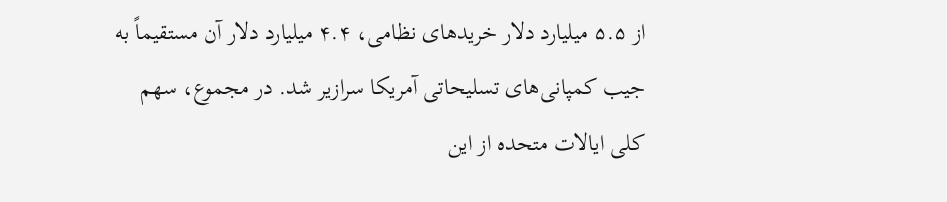از ۵.۵ میلیارد دلار خریدهای نظامی، ۴.۴ میلیارد دلار آن مستقیماً به جیب کمپانی‌های تسلیحاتی آمریکا سرازیر شد. در مجموع، سهم کلی ایالات متحده از این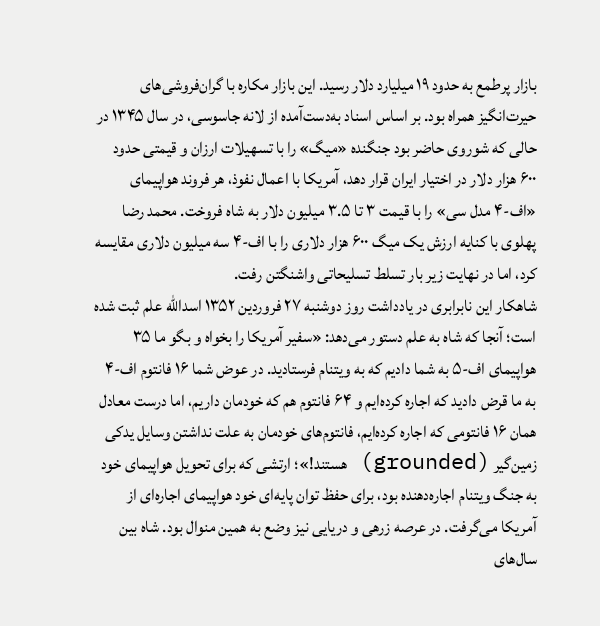بازار پرطمع به حدود ۱۹ میلیارد دلار رسید. این بازار مکاره با گران‌فروشی‌های حیرت‌انگیز همراه بود. بر اساس اسناد به‌دست‌آمده از لانه جاسوسی، در سال ۱۳۴۵ در حالی که شوروی حاضر بود جنگنده «میگ» را با تسهیلات ارزان و قیمتی حدود ۶۰۰ هزار دلار در اختیار ایران قرار دهد، آمریکا با اعمال نفوذ، هر فروند هواپیمای «اف-۴ مدل سی» را با قیمت ۳ تا ۳.۵ میلیون دلار به شاه فروخت. محمد رضا پهلوی با کنایه ارزش یک میگ ۶۰۰ هزار دلاری را با اف-۴ سه میلیون دلاری مقایسه کرد، اما در نهایت زیر بار تسلط تسلیحاتی واشنگتن رفت.
شاهکار این نابرابری در یادداشت روز دوشنبه ۲۷ فروردین ۱۳۵۲ اسدالله علم ثبت شده است؛ آنجا که شاه به علم دستور می‌دهد: «سفیر آمریکا را بخواه و بگو ما ۳۵ هواپیمای اف-۵ به شما دادیم که به ویتنام فرستادید. در عوض شما ۱۶ فانتوم اف-۴ به ما قرض دادید که اجاره کرده‌ایم و ۶۴ فانتوم هم که خودمان داریم، اما درست معادل همان ۱۶ فانتومی که اجاره کرده‌ایم، فانتوم‌های خودمان به علت نداشتن وسایل یدکی زمین‌گیر (grounded) هستند!»؛ ارتشی که برای تحویل هواپیمای خود به جنگ ویتنام اجاره‌دهنده بود، برای حفظ توان پایه‌ای خود هواپیمای اجاره‌ای از آمریکا می‌گرفت. در عرصه زرهی و دریایی نیز وضع به همین منوال بود. شاه بین سال‌های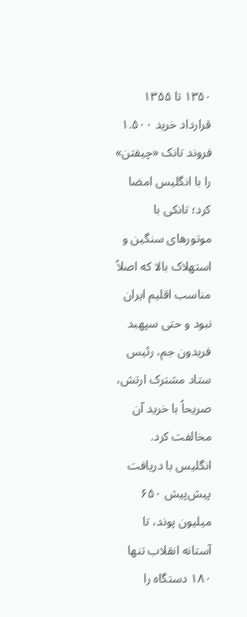۱۳۵۰ تا ۱۳۵۵ قرارداد خرید ۱.۵۰۰ فروند تانک «چیفتن» را با انگلیس امضا کرد؛ تانکی با موتورهای سنگین و استهلاک بالا که اصلاً مناسب اقلیم ایران نبود و حتی سپهبد فریدون جم، رئیس ستاد مشترک ارتش، صریحاً با خرید آن مخالفت کرد.
انگلیس با دریافت پیش‌پیش ۶۵۰ میلیون پوند، تا آستانه انقلاب تنها ۱۸۰ دستگاه را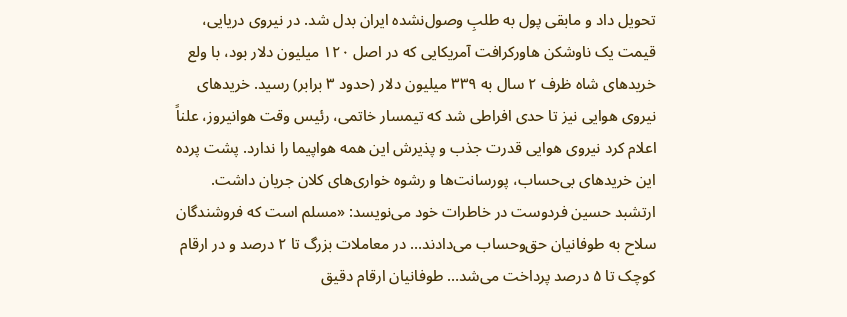تحویل داد و مابقی پول به طلبِ وصول‌نشده ایران بدل شد. در نیروی دریایی، قیمت یک ناوشکن هاورکرافت آمریکایی که در اصل ۱۲۰ میلیون دلار بود، با ولع خریدهای شاه ظرف ۲ سال به ۳۳۹ میلیون دلار (حدود ۳ برابر) رسید. خریدهای نیروی هوایی نیز تا حدی افراطی شد که تیمسار خاتمی، رئیس وقت هوانیروز، علناً اعلام کرد نیروی هوایی قدرت جذب و پذیرش این همه هواپیما را ندارد. پشت پرده این خریدهای بی‌حساب، پورسانت‌ها و رشوه خواری‌های کلان جریان داشت. ارتشبد حسین فردوست در خاطرات خود می‌نویسد: «مسلم است که فروشندگان سلاح به طوفانیان حق‌وحساب می‌دادند… در معاملات بزرگ تا ۲ درصد و در ارقام کوچک تا ۵ درصد پرداخت می‌شد… طوفانیان ارقام دقیق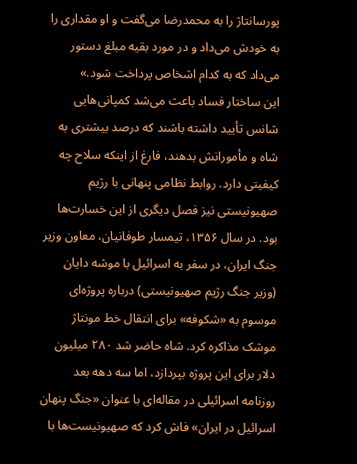پورسانتاژ را به محمدرضا می‌گفت و او مقداری را به خودش می‌داد و در مورد بقیه مبلغ دستور می‌داد که به کدام اشخاص پرداخت شود.»
این ساختار فساد باعث می‌شد کمپانی‌هایی شانس تأیید داشته باشند که درصد بیشتری به شاه و مأمورانش بدهند، فارغ از اینکه سلاح چه کیفیتی دارد. روابط نظامی پنهانی با رژیم صهیونیستی نیز فصل دیگری از این خسارت‌ها بود. در سال ۱۳۵۶، تیمسار طوفانیان، معاون وزیر جنگ ایران، در سفر به اسرائیل با موشه دایان (وزیر جنگ رژیم صهیونیستی) درباره پروژه‌ای موسوم به «شکوفه» برای انتقال خط مونتاژ موشک مذاکره کرد. شاه حاضر شد ۲۸۰ میلیون دلار برای این پروژه بپردازد، اما سه دهه بعد روزنامه اسرائیلی در مقاله‌ای با عنوان «جنگ پنهان اسرائیل در ایران» فاش کرد که صهیونیست‌ها با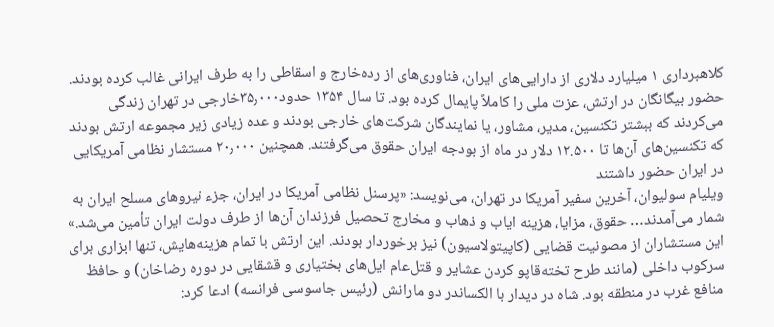کلاهبرداری ۱ میلیارد دلاری از دارایی‌های ایران، فناوری‌های از رده‌خارج و اسقاطی را به طرف ایرانی غالب کرده بودند. حضور بیگانگان در ارتش، عزت ملی را کاملاً پایمال کرده بود. تا سال ۱۳۵۴ حدود۳۵٫۰۰۰خارجی در تهران زندگی می‌کردند که ببشتر تکنسین، مدیر، مشاور، یا نمایندگان شرکت‌های خارجی بودند و عده زیادی زیر مجموعه ارتش بودند که تکنسین‌های آن‌ها تا ۱۲.۵۰۰ دلار در ماه از بودجه ایران حقوق می‌گرفتند. همچنین ۲۰٫۰۰۰ مستشار نظامی آمریکایی در ایران حضور داشتند
ویلیام سولیوان، آخرین سفیر آمریکا در تهران، می‌نویسد: «پرسنل نظامی آمریکا در ایران، جزء نیروهای مسلح ایران به شمار می‌آمدند… حقوق، مزایا، هزینه ایاب و ذهاب و مخارج تحصیل فرزندان آن‌ها از طرف دولت ایران تأمین می‌شد.» این مستشاران از مصونیت قضایی (کاپیتولاسیون) نیز برخوردار بودند. این ارتش با تمام هزینه‌هایش، تنها ابزاری برای سرکوب داخلی (مانند طرح تخته‌قاپو کردن عشایر و قتل‌عام ایل‌های بختیاری و قشقایی در دوره رضاخان) و حافظ منافع غرب در منطقه بود. شاه در دیدار با الکساندر دو مارانش (رئیس جاسوسی فرانسه) ادعا کرد: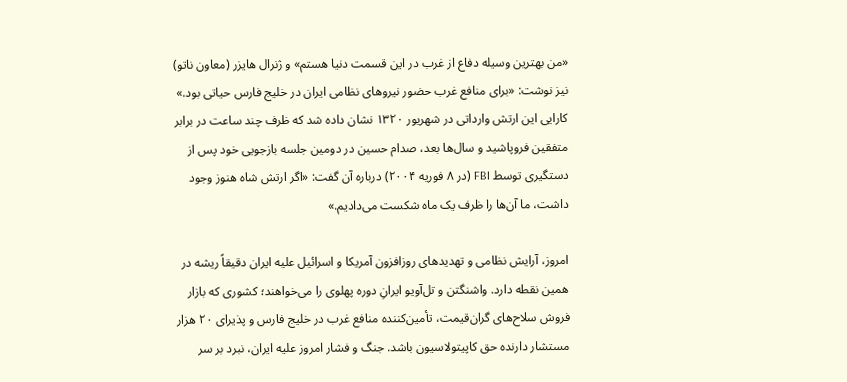«من بهترین وسیله دفاع از غرب در این قسمت دنیا هستم» و ژنرال هایزر (معاون ناتو) نیز نوشت: «برای منافع غرب حضور نیروهای نظامی ایران در خلیج فارس حیاتی بود.» کارایی این ارتش وارداتی در شهریور ۱۳۲۰ نشان داده شد که ظرف چند ساعت در برابر متفقین فروپاشید و سال‌ها بعد، صدام حسین در دومین جلسه بازجویی خود پس از دستگیری توسط FBI (در ۸ فوریه ۲۰۰۴) درباره آن گفت: «اگر ارتش شاه هنوز وجود داشت، ما آن‌ها را ظرف یک ماه شکست می‌دادیم.»

امروز، آرایش نظامی و تهدیدهای روزافزون آمریکا و اسرائیل علیه ایران دقیقاً ریشه در همین نقطه دارد. واشنگتن و تل‌آویو ایرانِ دوره پهلوی را می‌خواهند؛ کشوری که بازار فروش سلاح‌های گران‌قیمت، تأمین‌کننده منافع غرب در خلیج فارس و پذیرای ۲۰ هزار مستشار دارنده حق کاپیتولاسیون باشد. جنگ و فشار امروز علیه ایران، نبرد بر سر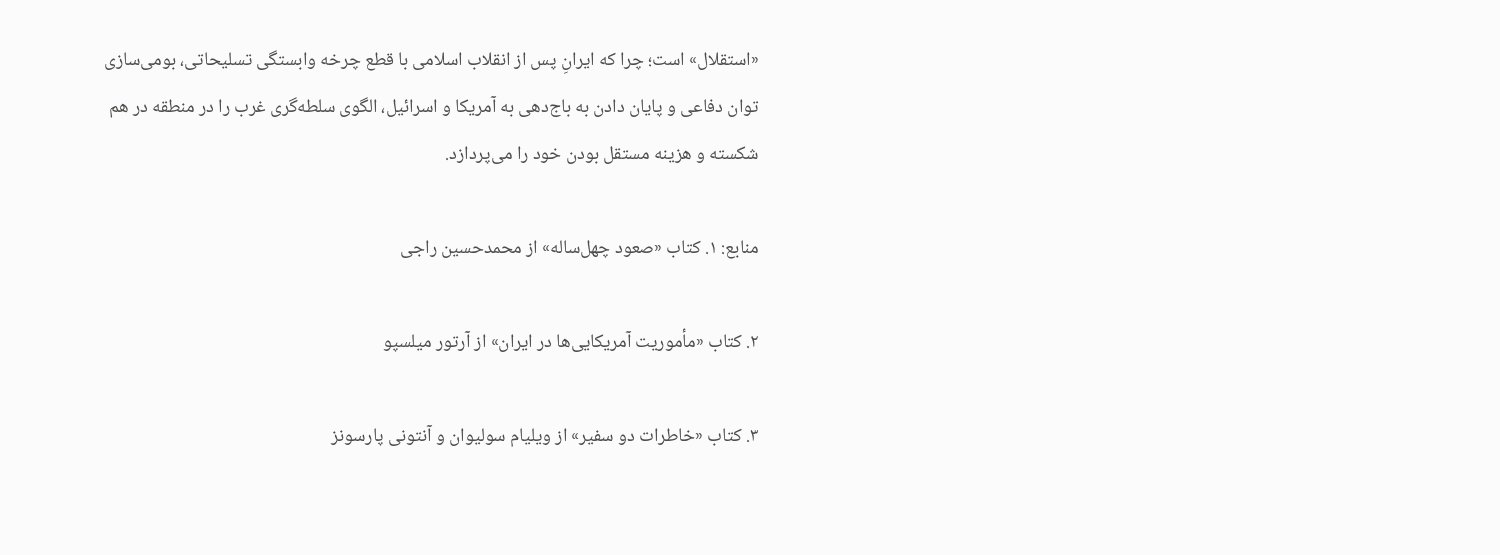«استقلال» است؛ چرا که ایرانِ پس از انقلاب اسلامی با قطع چرخه وابستگی تسلیحاتی، بومی‌سازی توان دفاعی و پایان دادن به باج‌دهی به آمریکا و اسرائیل، الگوی سلطه‌گری غرب را در منطقه در هم شکسته و هزینه مستقل بودن خود را می‌پردازد.

منابع: ۱. کتاب «صعود چهل‌ساله» از محمدحسین راجی

۲. کتاب «مأموریت آمریکایی‌ها در ایران» از آرتور میلسپو

۳. کتاب «خاطرات دو سفیر» از ویلیام سولیوان و آنتونی پارسونز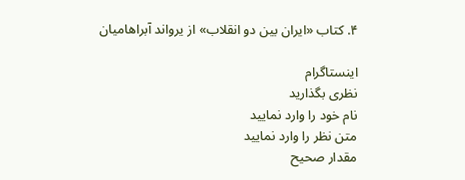۴. کتاب «ایران بین دو انقلاب» از یرواند آبراهامیان

اینستاگرام
نظری بگذارید
نام خود را وارد نمایید
متن نظر را وارد نمایید
مقدار صحیح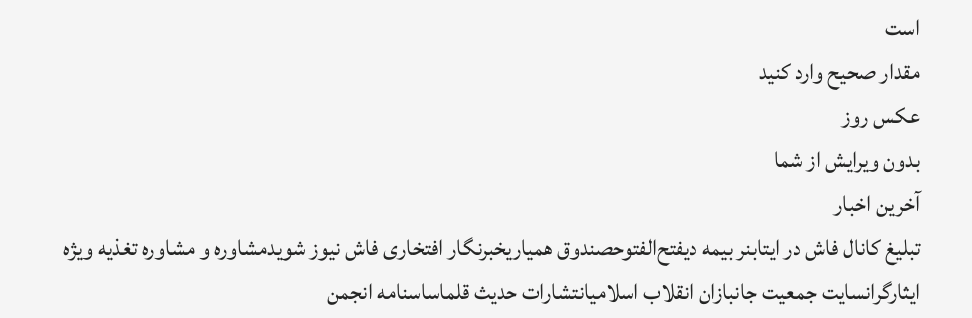است
مقدار صحیح وارد کنید
عکس روز
بدون ویرایش از شما
آخرین اخبار
تبلیغ کانال فاش در ایتابنر بیمه دیفتح‌الفتوحصندوق همیاریخبرنگار افتخاری فاش نیوز شویدمشاوره و مشاوره تغذیه ویژه ایثارگرانسایت جمعیت جانبازان انقلاب اسلامیانتشارات حدیث قلماساسنامه انجمن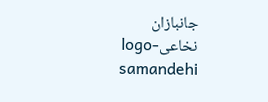جانبازان نخاعیlogo-samandehi